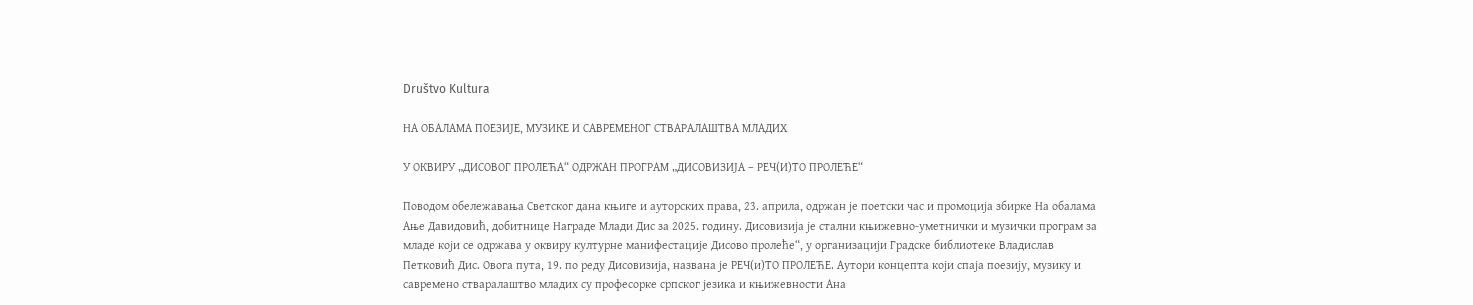Društvo Kultura

НА ОБАЛАМА ПОЕЗИЈЕ, МУЗИКЕ И САВРЕМЕНОГ СТВАРАЛАШТВА МЛАДИХ

У ОКВИРУ „ДИСОВОГ ПРОЛЕЋА“ ОДРЖАН ПРОГРАМ „ДИСОВИЗИЈА – РЕЧ(И)ТО ПРОЛЕЋЕ“

Поводом обележавања Светског дана књиге и ауторских права, 23. априла, одржан је поетски час и промоција збирке На обалама Ање Давидовић, добитнице Награде Млади Дис за 2025. годину. Дисовизија је стални књижевно-уметнички и музички програм за младе који се одржава у оквиру културне манифестације Дисово пролеће“, у организацији Градске библиотеке Владислав Петковић Дис. Овога пута, 19. по реду Дисовизија, названа је РЕЧ(и)ТО ПРОЛЕЋЕ. Аутори концепта који спаја поезију, музику и савремено стваралаштво младих су професорке српског језика и књижевности Ана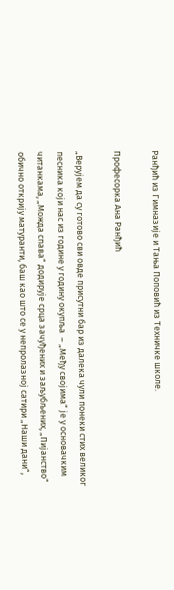Ранђић из Гимназије и Тања Поповић из Техничке школе.

Професорка Ана Ранђић

„Верујем да су готово сви овде присутни бар из далека чули понеки стих великог песника који нас из године у годину окупља  – „Међу својима“ је у основачким читанкама, „Можда спава“ додирује срца зачуђених и заљубљених, „Пијанство“ обично открију матуранти, баш као што се у непролазној сатири „Наши дани“,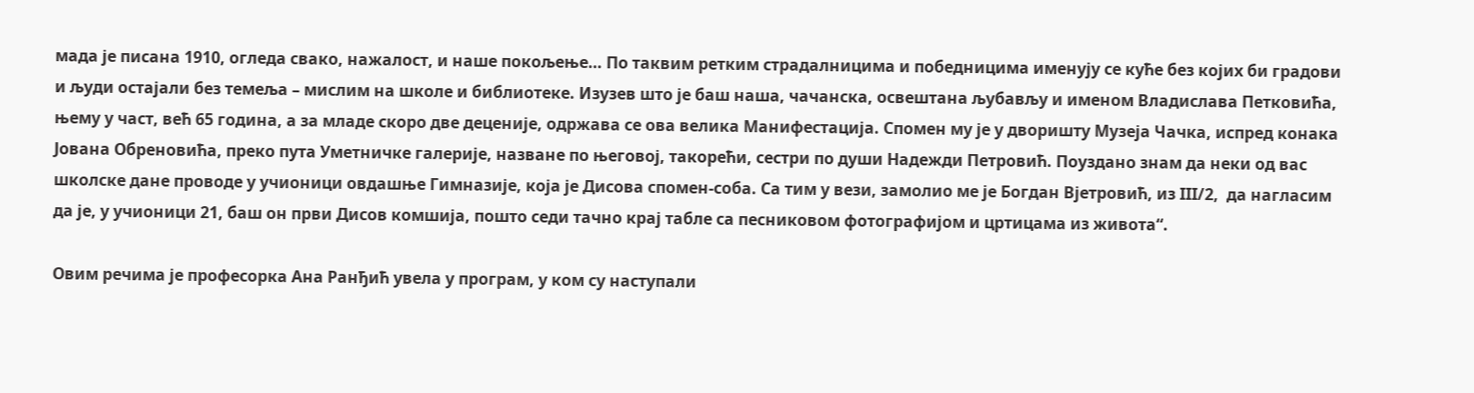мада је писана 1910, огледа свако, нажалост, и наше покољење… По таквим ретким страдалницима и победницима именују се куће без којих би градови и људи остајали без темеља – мислим на школе и библиотеке. Изузев што је баш наша, чачанска, освештана љубављу и именом Владислава Петковића, њему у част, већ 65 година, а за младе скоро две деценије, одржава се ова велика Манифестација. Спомен му је у дворишту Музеја Чачка, испред конака Јована Обреновића, преко пута Уметничке галерије, назване по његовој, такорећи, сестри по души Надежди Петровић. Поуздано знам да неки од вас школске дане проводе у учионици овдашње Гимназије, која је Дисова спомен-соба. Са тим у вези, замолио ме је Богдан Вјетровић, из III/2,  да нагласим да је, у учионици 21, баш он први Дисов комшија, пошто седи тачно крај табле са песниковом фотографијом и цртицама из живота“.

Овим речима је професорка Ана Ранђић увела у програм, у ком су наступали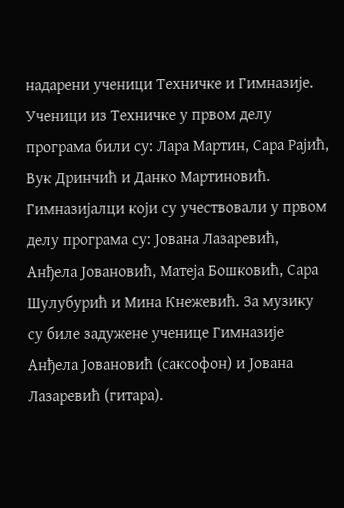надарени ученици Техничке и Гимназије. Ученици из Техничке у првом делу програма били су: Лара Мартин, Сара Рајић, Вук Дринчић и Данко Мартиновић. Гимназијалци који су учествовали у првом делу програма су: Јована Лазаревић, Анђела Јовановић, Матеја Бошковић, Сара Шулубурић и Мина Кнежевић. За музику су биле задужене ученице Гимназије Анђела Јовановић (саксофон) и Јована Лазаревић (гитара).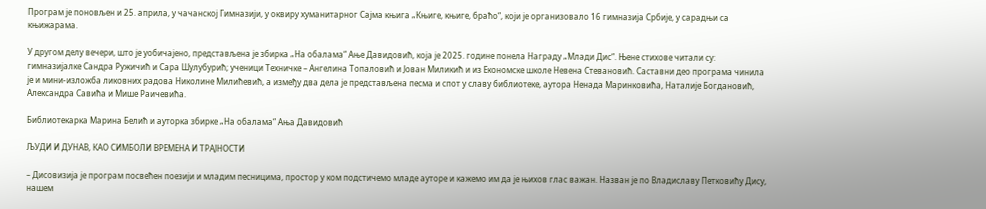Програм је поновљен и 25. априла, у чачанској Гимназији, у оквиру хуманитарног Сајма књига „Књиге, књиге, браћо“, који је организовало 16 гимназија Србије, у сарадњи са књижарама.

У другом делу вечери, што је уобичајено, представљена је збирка „На обалама“ Ање Давидовић, која је 2025. године понела Награду „Млади Дис“. Њене стихове читали су: гимназијалке Сандра Ружичић и Сара Шулубурић; ученици Техничке – Ангелина Топаловић и Јован Миликић и из Економске школе Невена Стевановић. Саставни део програма чинила је и мини-изложба ликовних радова Николине Милићевић, а између два дела је представљена песма и спот у славу библиотеке, аутора Ненада Маринковића, Наталије Богдановић, Александра Савића и Мише Раичевића.

Библиотекарка Марина Белић и ауторка збирке „На обалама“ Ања Давидовић

ЉУДИ И ДУНАВ, КАО СИМБОЛИ ВРЕМЕНА И ТРАЈНОСТИ

– Дисовизија је програм посвећен поезији и младим песницима, простор у ком подстичемо младе ауторе и кажемо им да је њихов глас важан. Назван је по Владиславу Петковићу Дису, нашем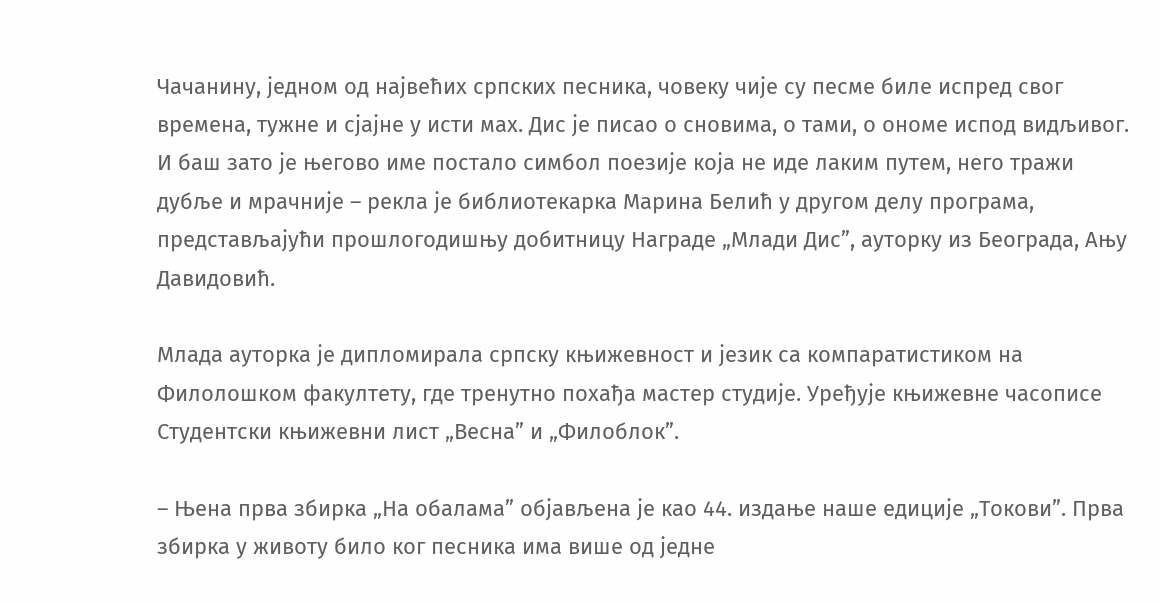Чачанину, једном од највећих српских песника, човеку чије су песме биле испред свог времена, тужне и сјајне у исти мах. Дис је писао о сновима, о тами, о ономе испод видљивог. И баш зато је његово име постало симбол поезије која не иде лаким путем, него тражи дубље и мрачније – рекла је библиотекарка Марина Белић у другом делу програма, представљајући прошлогодишњу добитницу Награде „Млади Дис”, ауторку из Београда, Ању Давидовић.

Млада ауторка је дипломирала српску књижевност и језик са компаратистиком на Филолошком факултету, где тренутно похађа мастер студије. Уређује књижевне часописе Студентски књижевни лист „Весна” и „Филоблок”.

– Њена прва збирка „На обалама” објављена је као 44. издање наше едиције „Токови”. Прва збирка у животу било ког песника има више од једне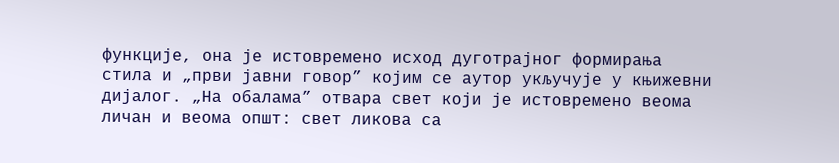функције, она је истовремено исход дуготрајног формирања стила и „први јавни говор” којим се аутор укључује у књижевни дијалог. „На обалама” отвара свет који је истовремено веома личан и веома општ: свет ликова са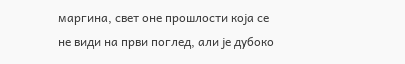маргина, свет оне прошлости која се не види на први поглед, али је дубоко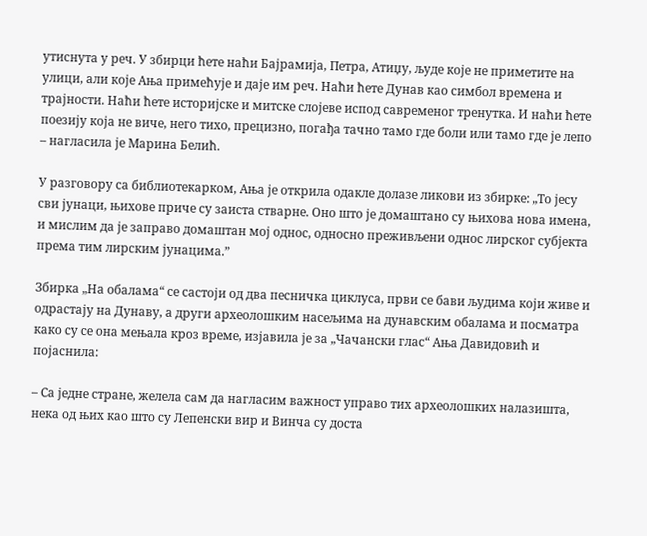утиснута у реч. У збирци ћете наћи Бајрамија, Петра, Атиџу, људе које не приметите на улици, али које Ања примећује и даје им реч. Наћи ћете Дунав као симбол времена и трајности. Наћи ћете историјске и митске слојеве испод савременог тренутка. И наћи ћете поезију која не виче, него тихо, прецизно, погађа тачно тамо где боли или тамо где је лепо – нагласила је Марина Белић.

У разговору са библиотекарком, Ања је открила одакле долазе ликови из збирке: „То јесу сви јунаци, њихове приче су заиста стварне. Оно што је домаштано су њихова нова имена, и мислим да је заправо домаштан мој однос, односно преживљени однос лирског субјекта према тим лирским јунацима.”

Збирка „На обалама“ се састоји од два песничка циклуса, први се бави људима који живе и одрастају на Дунаву, а други археолошким насељима на дунавским обалама и посматра како су се она мењала кроз време, изјавила је за „Чачански глас“ Ања Давидовић и појаснила:

– Са једне стране, желела сам да нагласим важност управо тих археолошких налазишта, нека од њих као што су Лепенски вир и Винча су доста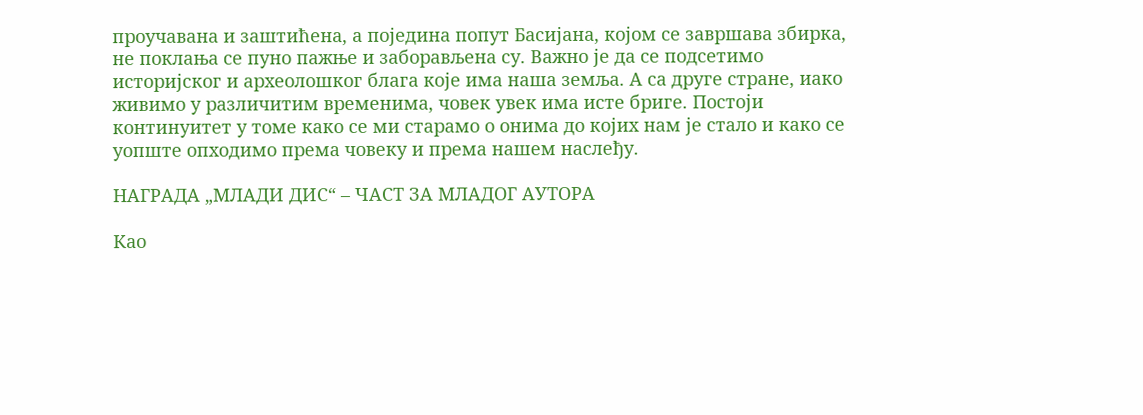проучавана и заштићена, а поједина попут Басијана, којом се завршава збирка, не поклања се пуно пажње и заборављена су. Важно је да се подсетимо историјског и археолошког блага које има наша земља. А са друге стране, иако живимо у различитим временима, човек увек има исте бриге. Постоји континуитет у томе како се ми старамо о онима до којих нам је стало и како се уопште опходимо према човеку и према нашем наслеђу.

НАГРАДА „МЛАДИ ДИС“ – ЧАСТ ЗА МЛАДОГ АУТОРА

Као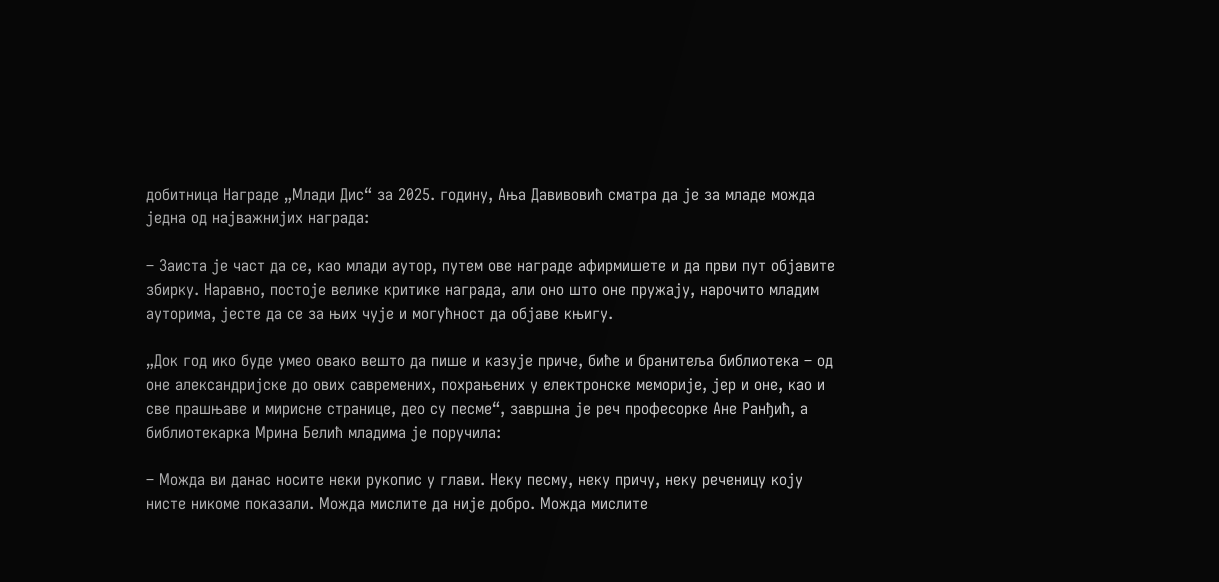добитница Награде „Млади Дис“ за 2025. годину, Ања Давивовић сматра да је за младе можда једна од најважнијих награда:

– Заиста је част да се, као млади аутор, путем ове награде афирмишете и да први пут објавите збирку. Наравно, постоје велике критике награда, али оно што оне пружају, нарочито младим ауторима, јесте да се за њих чује и могућност да објаве књигу.

„Док год ико буде умео овако вешто да пише и казује приче, биће и бранитеља библиотека – од оне александријске до ових савремених, похрањених у електронске меморије, јер и оне, као и све прашњаве и мирисне странице, део су песме“, завршна је реч професорке Ане Ранђић, а библиотекарка Мрина Белић младима је поручила:

– Можда ви данас носите неки рукопис у глави. Неку песму, неку причу, неку реченицу коју нисте никоме показали. Можда мислите да није добро. Можда мислите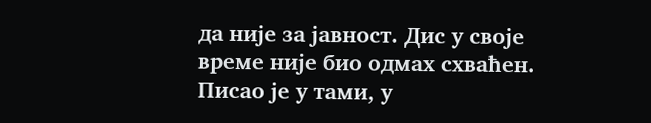да није за јавност. Дис у своје време није био одмах схваћен. Писао је у тами, у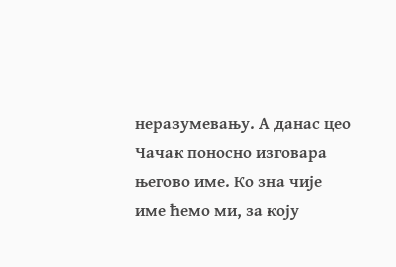неразумевању. А данас цео Чачак поносно изговара његово име. Ко зна чије име ћемо ми, за коју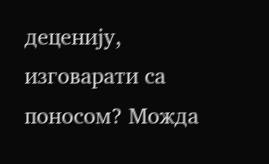деценију, изговарати са поносом? Можда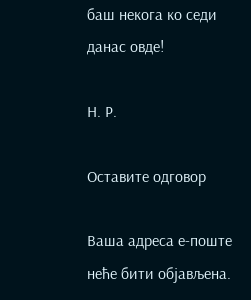баш некога ко седи данас овде!

Н. Р.

Оставите одговор

Ваша адреса е-поште неће бити објављена.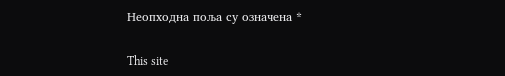Неопходна поља су означена *

This site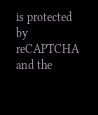is protected by reCAPTCHA and the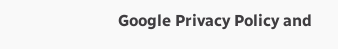Google Privacy Policy and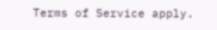Terms of Service apply.